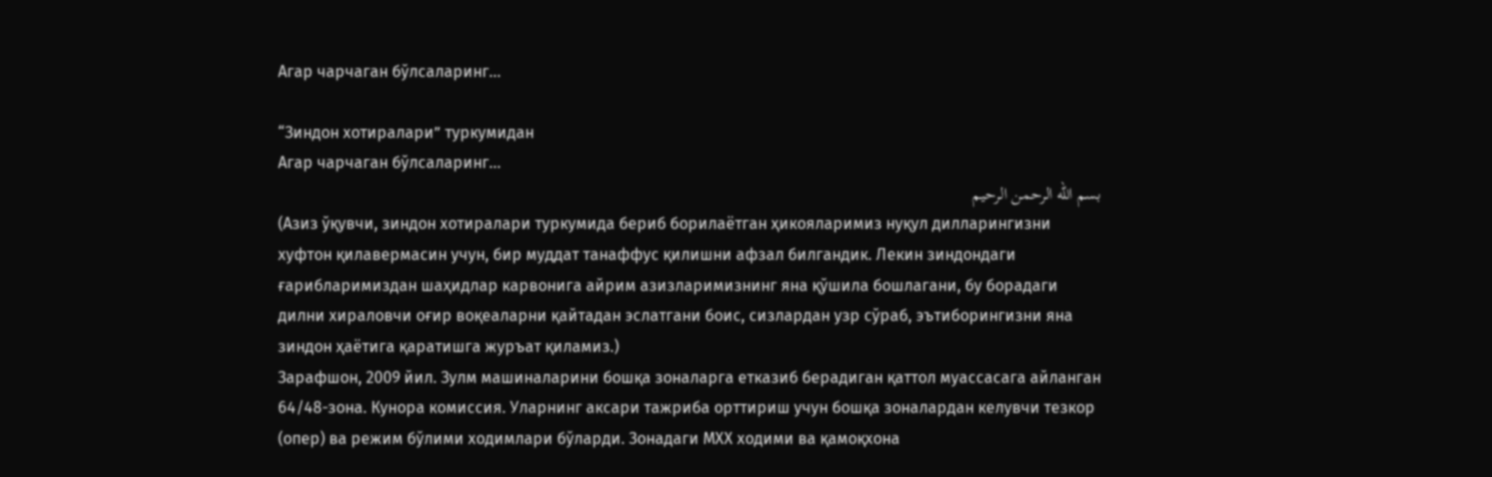Агар чарчаган бўлсаларинг…

“Зиндон хотиралари” туркумидан
Агар чарчаган бўлсаларинг…
بسم الله الرحمن الرحيم
(Азиз ўқувчи, зиндон хотиралари туркумида бериб борилаётган ҳикояларимиз нуқул дилларингизни хуфтон қилавермасин учун, бир муддат танаффус қилишни афзал билгандик. Лекин зиндондаги ғарибларимиздан шаҳидлар карвонига айрим азизларимизнинг яна қўшила бошлагани, бу борадаги дилни хираловчи оғир воқеаларни қайтадан эслатгани боис, сизлардан узр сўраб, эътиборингизни яна зиндон ҳаётига қаратишга журъат қиламиз.)
Зарафшон, 2009 йил. Зулм машиналарини бошқа зоналарга етказиб берадиган қаттол муассасага айланган 64/48-зона. Кунора комиссия. Уларнинг аксари тажриба орттириш учун бошқа зоналардан келувчи тезкор (опер) ва режим бўлими ходимлари бўларди. Зонадаги МХХ ходими ва қамоқхона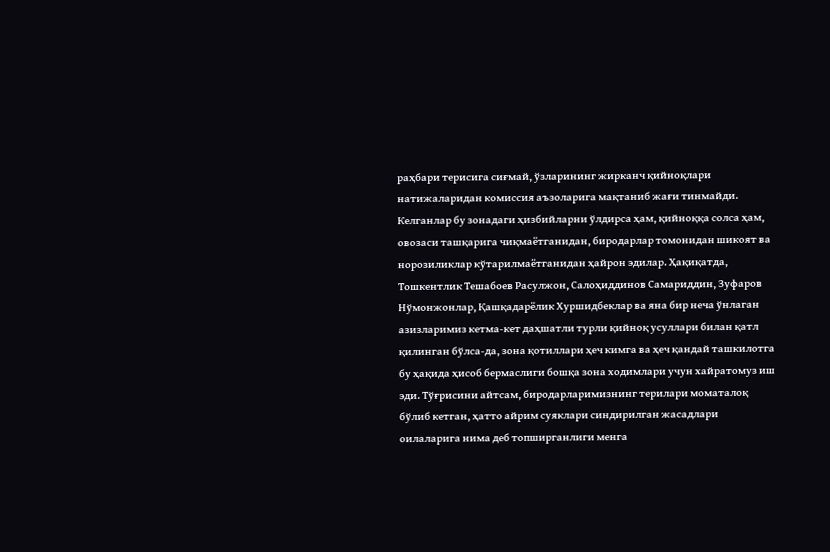раҳбари терисига сиғмай, ўзларининг жирканч қийноқлари натижаларидан комиссия аъзоларига мақтаниб жағи тинмайди. Келганлар бу зонадаги ҳизбийларни ўлдирса ҳам, қийноққа солса ҳам, овозаси ташқарига чиқмаётганидан, биродарлар томонидан шикоят ва норозиликлар кўтарилмаётганидан ҳайрон эдилар. Ҳақиқатда, Тошкентлик Тешабоев Расулжон, Салоҳиддинов Самариддин, Зуфаров Нўмонжонлар, Қашқадарёлик Хуршидбеклар ва яна бир неча ўнлаган азизларимиз кетма-кет даҳшатли турли қийноқ усуллари билан қатл қилинган бўлса-да, зона қотиллари ҳеч кимга ва ҳеч қандай ташкилотга бу ҳақида ҳисоб бермаслиги бошқа зона ходимлари учун хайратомуз иш эди. Тўғрисини айтсам, биродарларимизнинг терилари моматалоқ бўлиб кетган, ҳатто айрим суяклари синдирилган жасадлари оилаларига нима деб топширганлиги менга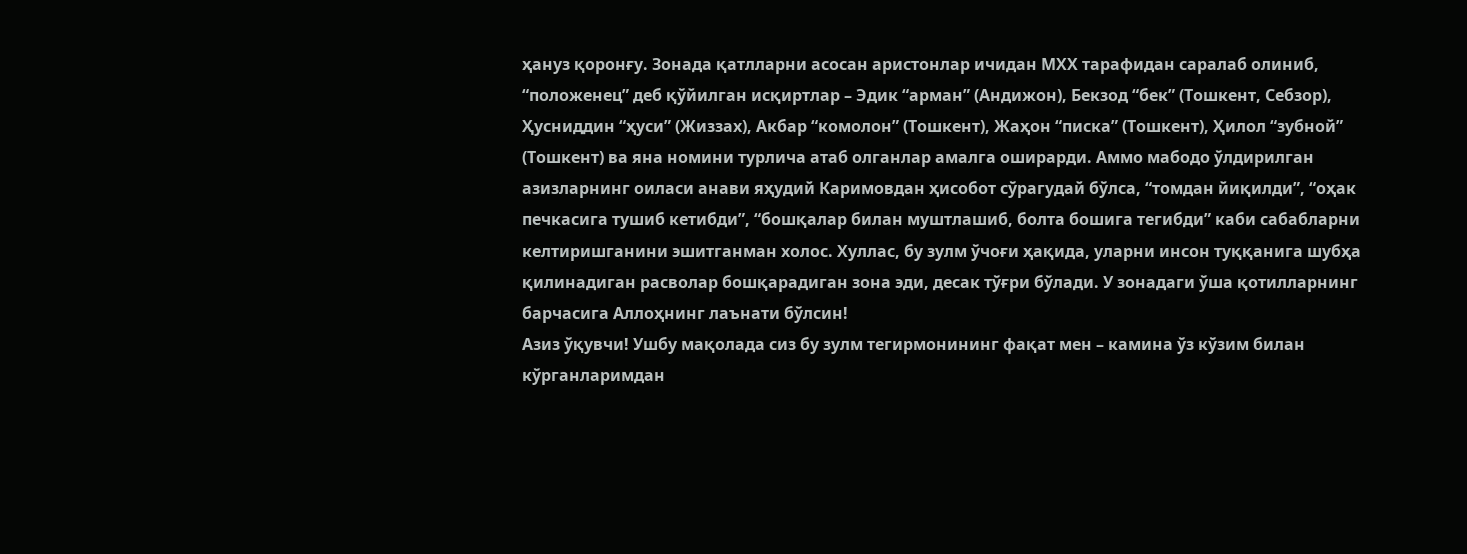ҳануз қоронғу. Зонада қатлларни асосан аристонлар ичидан МХХ тарафидан саралаб олиниб, “положенец” деб қўйилган исқиртлар – Эдик “арман” (Андижон), Бекзод “бек” (Тошкент, Себзор), Ҳусниддин “ҳуси” (Жиззах), Акбар “комолон” (Тошкент), Жаҳон “писка” (Тошкент), Ҳилол “зубной” (Тошкент) ва яна номини турлича атаб олганлар амалга оширарди. Аммо мабодо ўлдирилган азизларнинг оиласи анави яҳудий Каримовдан ҳисобот сўрагудай бўлса, “томдан йиқилди”, “оҳак печкасига тушиб кетибди”, “бошқалар билан муштлашиб, болта бошига тегибди” каби сабабларни келтиришганини эшитганман холос. Хуллас, бу зулм ўчоғи ҳақида, уларни инсон туққанига шубҳа қилинадиган расволар бошқарадиган зона эди, десак тўғри бўлади. У зонадаги ўша қотилларнинг барчасига Аллоҳнинг лаънати бўлсин!
Азиз ўқувчи! Ушбу мақолада сиз бу зулм тегирмонининг фақат мен – камина ўз кўзим билан кўрганларимдан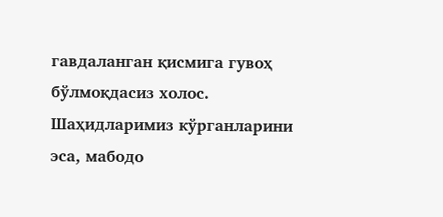гавдаланган қисмига гувоҳ бўлмоқдасиз холос. Шаҳидларимиз кўрганларини эса, мабодо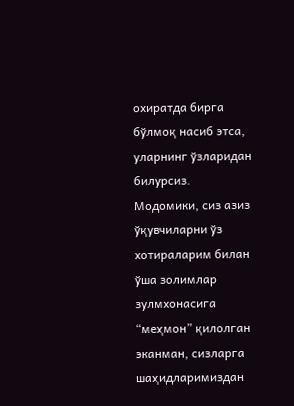охиратда бирга бўлмоқ насиб этса, уларнинг ўзларидан билурсиз. Модомики, сиз азиз ўқувчиларни ўз хотираларим билан ўша золимлар зулмхонасига “меҳмон” қилолган эканман, сизларга шаҳидларимиздан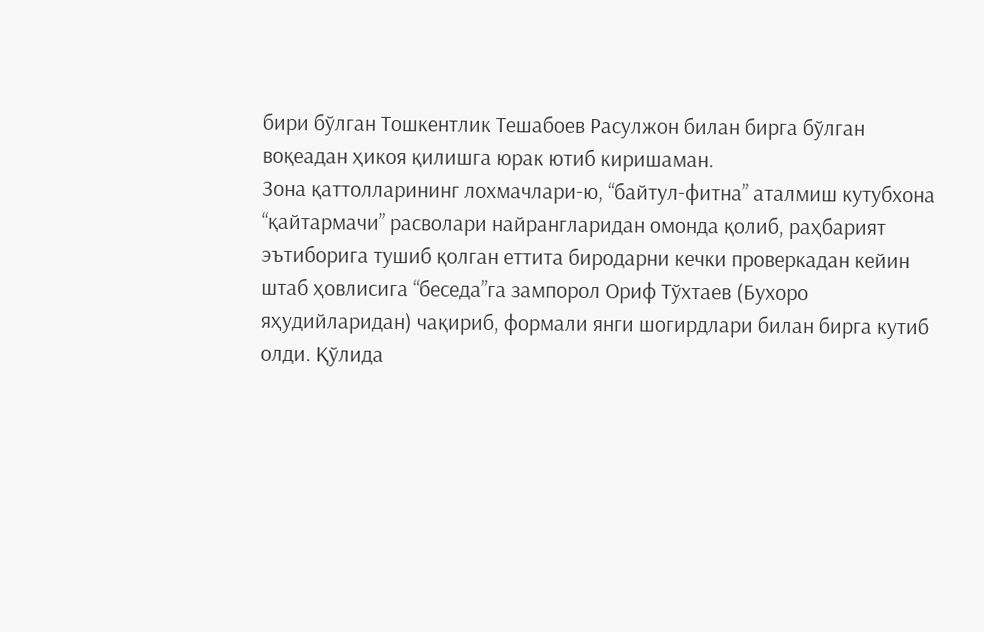бири бўлган Тошкентлик Тешабоев Расулжон билан бирга бўлган воқеадан ҳикоя қилишга юрак ютиб киришаман.
Зона қаттолларининг лохмачлари-ю, “байтул-фитна” аталмиш кутубхона “қайтармачи” расволари найрангларидан омонда қолиб, раҳбарият эътиборига тушиб қолган еттита биродарни кечки проверкадан кейин штаб ҳовлисига “беседа”га зампорол Ориф Тўхтаев (Бухоро яҳудийларидан) чақириб, формали янги шогирдлари билан бирга кутиб олди. Қўлида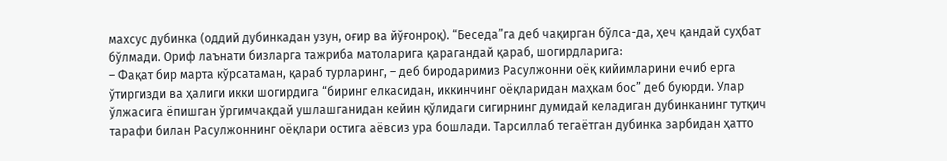махсус дубинка (оддий дубинкадан узун, оғир ва йўғонроқ). “Беседа”га деб чақирган бўлса-да, ҳеч қандай суҳбат бўлмади. Ориф лаънати бизларга тажриба матоларига қарагандай қараб, шогирдларига:
– Фақат бир марта кўрсатаман, қараб турларинг, – деб биродаримиз Расулжонни оёқ кийимларини ечиб ерга ўтиргизди ва ҳалиги икки шогирдига “биринг елкасидан, иккинчинг оёқларидан маҳкам бос” деб буюрди. Улар ўлжасига ёпишган ўргимчакдай ушлашганидан кейин қўлидаги сигирнинг думидай келадиган дубинканинг тутқич тарафи билан Расулжоннинг оёқлари остига аёвсиз ура бошлади. Тарсиллаб тегаётган дубинка зарбидан ҳатто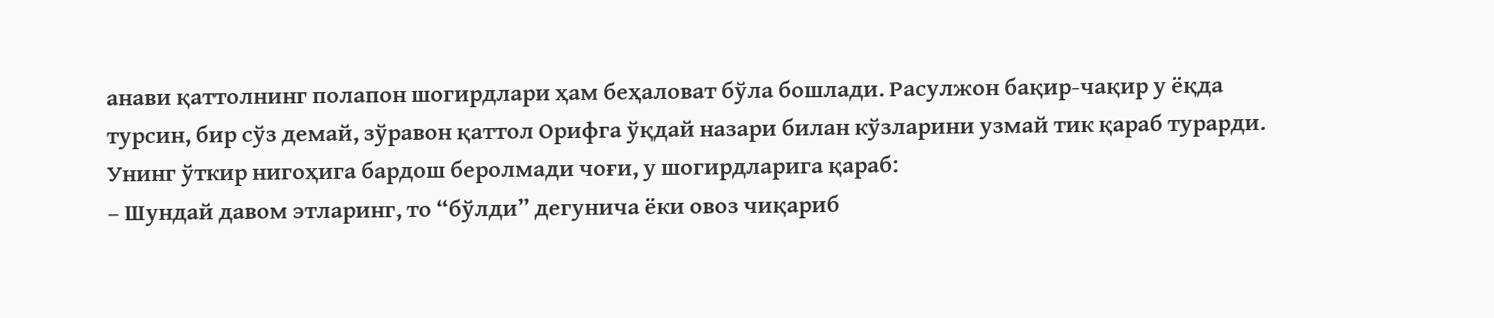анави қаттолнинг полапон шогирдлари ҳам беҳаловат бўла бошлади. Расулжон бақир-чақир у ёқда турсин, бир сўз демай, зўравон қаттол Орифга ўқдай назари билан кўзларини узмай тик қараб турарди. Унинг ўткир нигоҳига бардош беролмади чоғи, у шогирдларига қараб:
– Шундай давом этларинг, то “бўлди” дегунича ёки овоз чиқариб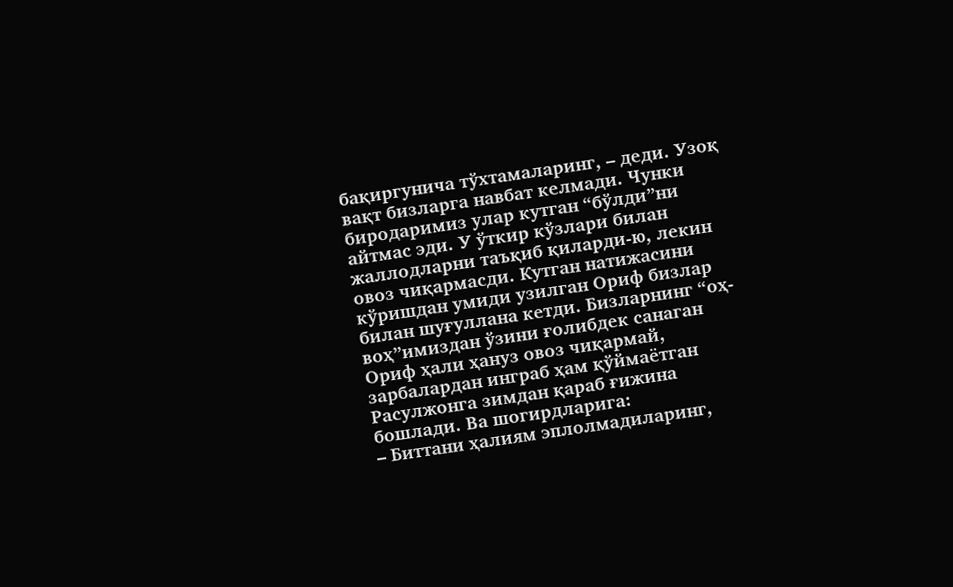бақиргунича тўхтамаларинг, – деди. Узоқ вақт бизларга навбат келмади. Чунки биродаримиз улар кутган “бўлди”ни айтмас эди. У ўткир кўзлари билан жаллодларни таъқиб қиларди-ю, лекин овоз чиқармасди. Кутган натижасини кўришдан умиди узилган Ориф бизлар билан шуғуллана кетди. Бизларнинг “оҳ-воҳ”имиздан ўзини ғолибдек санаган Ориф ҳали ҳануз овоз чиқармай, зарбалардан инграб ҳам қўймаётган Расулжонга зимдан қараб ғижина бошлади. Ва шогирдларига:
– Биттани ҳалиям эплолмадиларинг,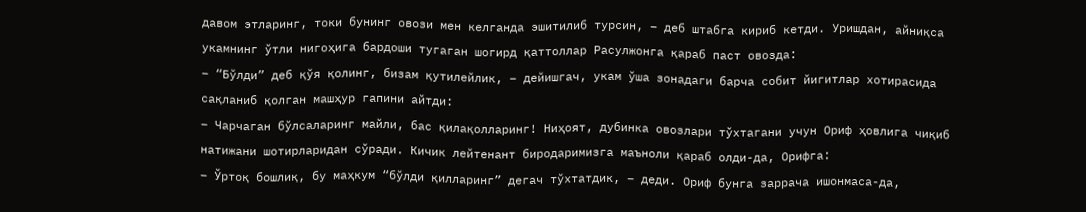давом этларинг, токи бунинг овози мен келганда эшитилиб турсин, – деб штабга кириб кетди. Уришдан, айниқса укамнинг ўтли нигоҳига бардоши тугаган шогирд қаттоллар Расулжонга қараб паст овозда:
– “Бўлди” деб қўя қолинг, бизам қутилейлик, – дейишгач, укам ўша зонадаги барча собит йигитлар хотирасида сақланиб қолган машҳур гапини айтди:
– Чарчаган бўлсаларинг майли, бас қилақолларинг! Ниҳоят, дубинка овозлари тўхтагани учун Ориф ҳовлига чиқиб натижани шотирларидан сўради. Кичик лейтенант биродаримизга маъноли қараб олди-да, Орифга:
– Ўртоқ бошлиқ, бу маҳкум “бўлди қилларинг” дегач тўхтатдик, – деди. Ориф бунга заррача ишонмаса-да,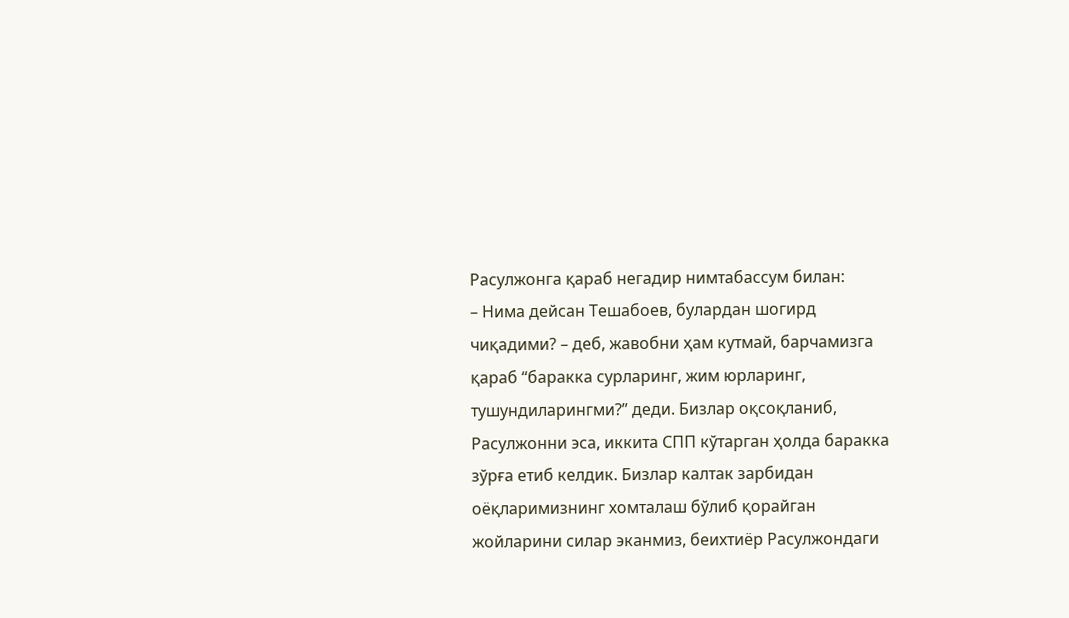Расулжонга қараб негадир нимтабассум билан:
– Нима дейсан Тешабоев, булардан шогирд чиқадими? – деб, жавобни ҳам кутмай, барчамизга қараб “баракка сурларинг, жим юрларинг, тушундиларингми?” деди. Бизлар оқсоқланиб, Расулжонни эса, иккита СПП кўтарган ҳолда баракка зўрға етиб келдик. Бизлар калтак зарбидан оёқларимизнинг хомталаш бўлиб қорайган жойларини силар эканмиз, беихтиёр Расулжондаги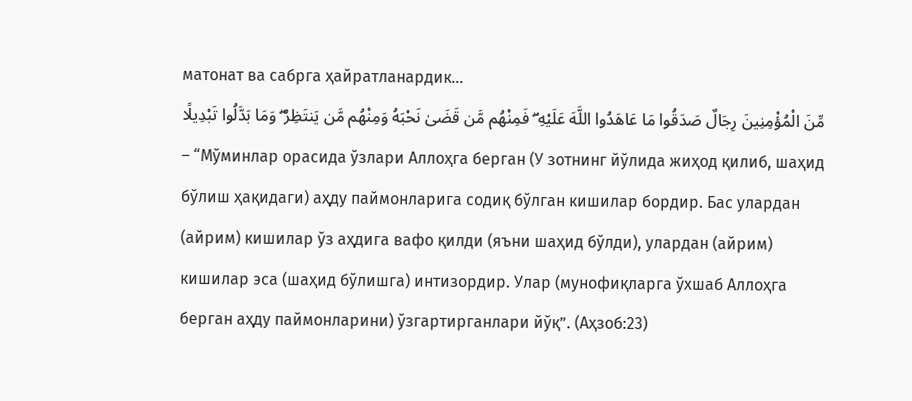матонат ва сабрга ҳайратланардик…
مِّنَ الْمُؤْمِنِينَ رِجَالٌ صَدَقُوا مَا عَاهَدُوا اللَّهَ عَلَيْهِ ۖ فَمِنْهُم مَّن قَضَىٰ نَحْبَهُ وَمِنْهُم مَّن يَنتَظِرُ ۖ وَمَا بَدَّلُوا تَبْدِيلًا
– “Мўминлар орасида ўзлари Аллоҳга берган (У зотнинг йўлида жиҳод қилиб, шаҳид бўлиш ҳақидаги) аҳду паймонларига содиқ бўлган кишилар бордир. Бас улардан (айрим) кишилар ўз аҳдига вафо қилди (яъни шаҳид бўлди), улардан (айрим) кишилар эса (шаҳид бўлишга) интизордир. Улар (мунофиқларга ўхшаб Аллоҳга берган аҳду паймонларини) ўзгартирганлари йўқ”. (Аҳзоб:23)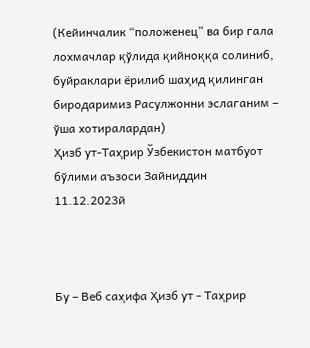(Кейинчалик “положенец” ва бир гала лохмачлар қўлида қийноққа солиниб, буйраклари ёрилиб шаҳид қилинган биродаримиз Расулжонни эслаганим – ўша хотиралардан)
Ҳизб ут-Таҳрир Ўзбекистон матбуот бўлими аъзоси Зайниддин
11.12.2023й



Бу – Веб саҳифа Ҳизб ут - Таҳрир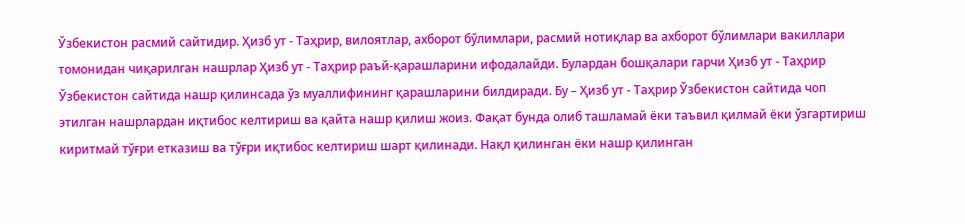Ўзбекистон расмий сайтидир. Ҳизб ут - Таҳрир, вилоятлар, ахборот бўлимлари, расмий нотиқлар ва ахборот бўлимлари вакиллари томонидан чиқарилган нашрлар Ҳизб ут - Таҳрир раъй-қарашларини ифодалайди. Булардан бошқалари гарчи Ҳизб ут - Таҳрир Ўзбекистон сайтида нашр қилинсада ўз муаллифининг қарашларини билдиради. Бу – Ҳизб ут - Таҳрир Ўзбекистон сайтида чоп этилган нашрлардан иқтибос келтириш ва қайта нашр қилиш жоиз. Фақат бунда олиб ташламай ёки таъвил қилмай ёки ўзгартириш киритмай тўғри етказиш ва тўғри иқтибос келтириш шарт қилинади. Нақл қилинган ёки нашр қилинган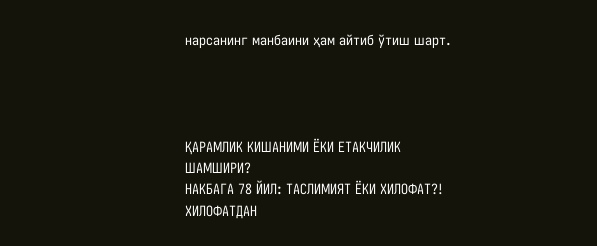нарсанинг манбаини ҳам айтиб ўтиш шарт.




ҚАРАМЛИК КИШАНИМИ ЁКИ ЕТАКЧИЛИК ШАМШИРИ?
НАКБАГА 78 ЙИЛ: ТАСЛИМИЯТ ЁКИ ХИЛОФАТ?!
ХИЛОФАТДАН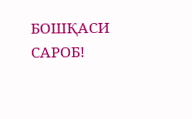БОШҚАСИ САРОБ!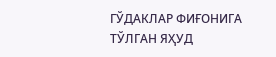ГЎДАКЛАР ФИҒОНИГА ТЎЛГАН ЯҲУД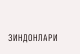ЗИНДОНЛАРИ